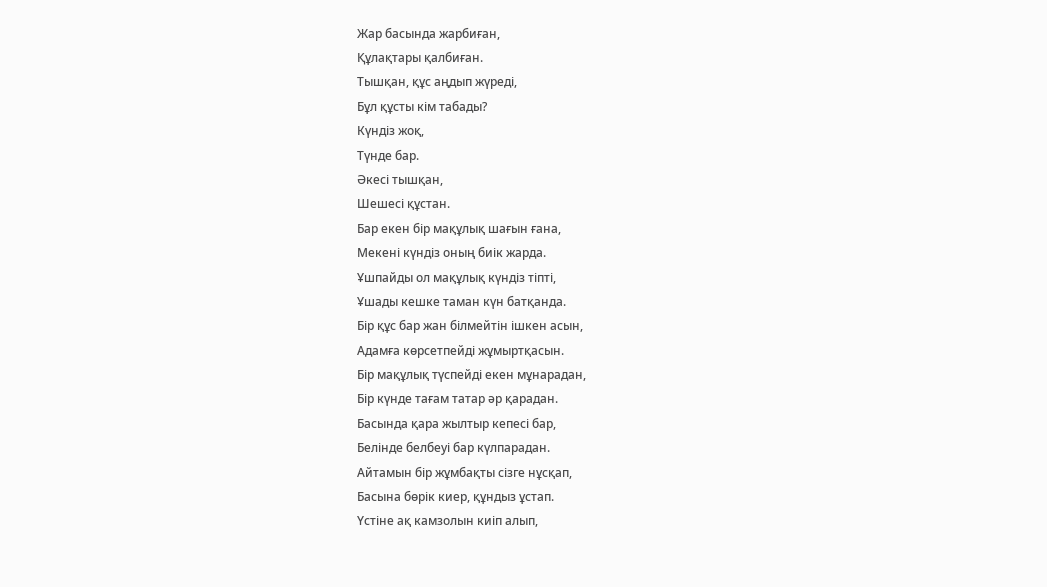Жар басында жарбиған,
Құлақтары қалбиған.
Тышқан, құс аңдып жүреді,
Бұл құсты кім табады?
Күндіз жоқ,
Түнде бар.
Әкесі тышқан,
Шешесі құстан.
Бар екен бір мақұлық шағын ғана,
Мекені күндіз оның биік жарда.
Ұшпайды ол мақұлық күндіз тіпті,
Ұшады кешке таман күн батқанда.
Бір құс бар жан білмейтін ішкен асын,
Адамға көрсетпейді жұмыртқасын.
Бір мақұлық түспейді екен мұнарадан,
Бір күнде тағам татар әр қарадан.
Басында қара жылтыр кепесі бар,
Белінде белбеуі бар күлпарадан.
Айтамын бір жұмбақты сізге нұсқап,
Басына бөрік киер, құндыз ұстап.
Үстіне ақ камзолын киіп алып,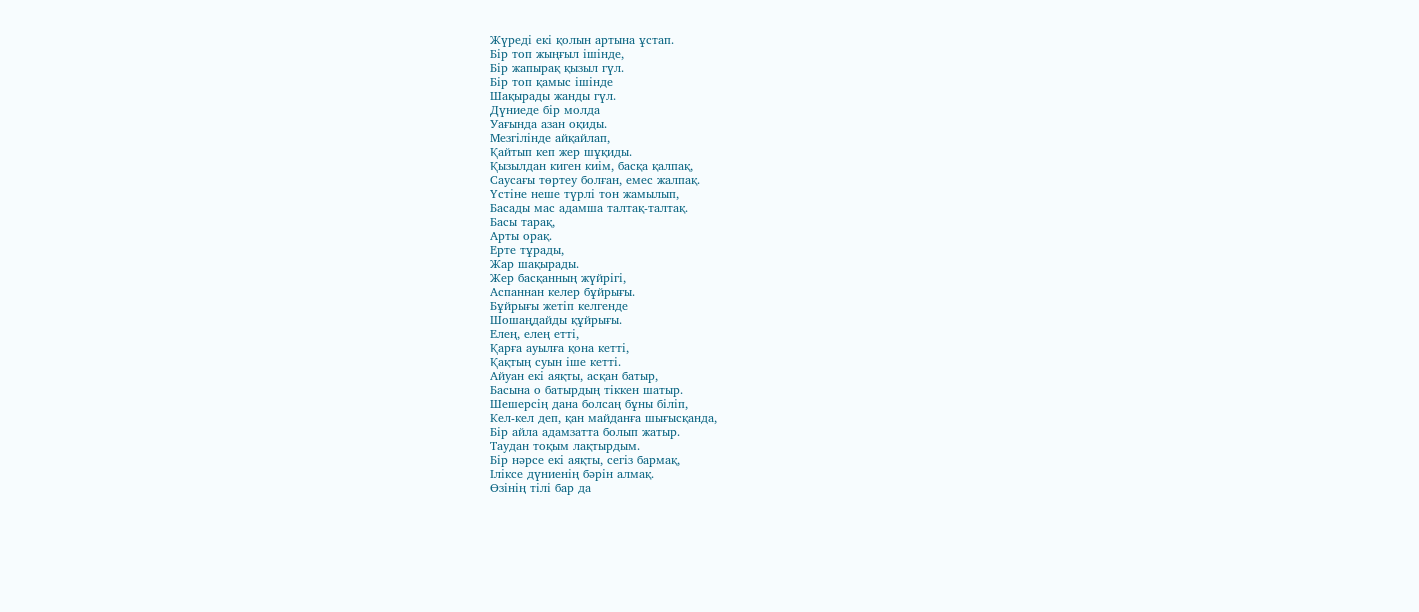Жүреді екі қолын артына ұстап.
Бір топ жыңғыл ішінде,
Бір жапырақ қызыл гүл.
Бір топ қамыс ішінде
Шақырады жанды гүл.
Дүниеде бір молда
Уағында азан оқиды.
Мезгілінде айқайлап,
Қайтып кеп жер шұқиды.
Қызылдан киген киім, басқа қалпақ,
Саусағы төртеу болған, емес жалпақ.
Үстіне неше түрлі тон жамылып,
Басады мас адамша талтақ-талтақ.
Басы тарақ,
Арты орақ.
Ерте тұрады,
Жар шақырады.
Жер басқанның жүйрігі,
Аспаннан келер бұйрығы.
Бұйрығы жетіп келгенде
Шошаңдайды құйрығы.
Елең, елең етті,
Қарға ауылға қона кетті,
Қақтың суын іше кетті.
Айуан екі аяқты, асқан батыр,
Басына о батырдың тіккен шатыр.
Шешерсің дана болсаң бұны біліп,
Кел-кел деп, қан майданға шығысқанда,
Бір айла адамзатта болып жатыр.
Таудан тоқым лақтырдым.
Бір нәрсе екі аяқты, сегіз бармақ,
Іліксе дүниенің бәрін алмақ.
Өзінің тілі бар да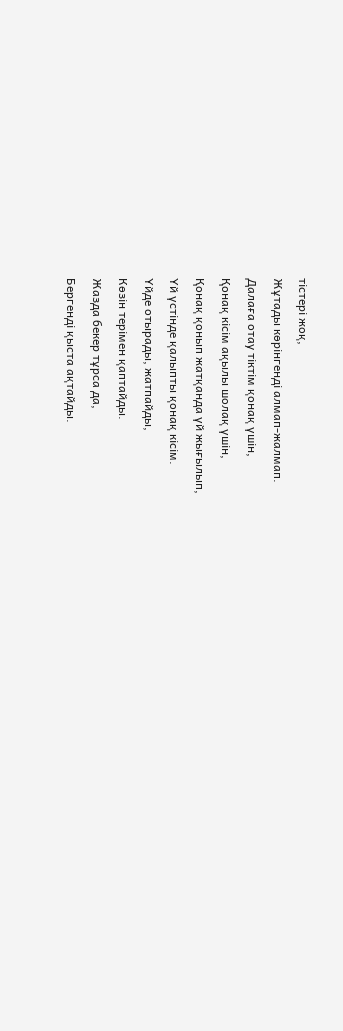тістері жоқ,
Жұтады көрінгенді алмап-жалмап.
Далаға отау тіктім қонақ үшін,
Қонақ кісім ақылы шолақ үшін,
Қонақ қонып жатқанда үй жығылып,
Үй үстінде қалыпты қонақ кісім.
Үйде отырады, жатпайды,
Көзін терімен қаптайды.
Жазда бекер тұрса да,
Бергенді қыста ақтайды.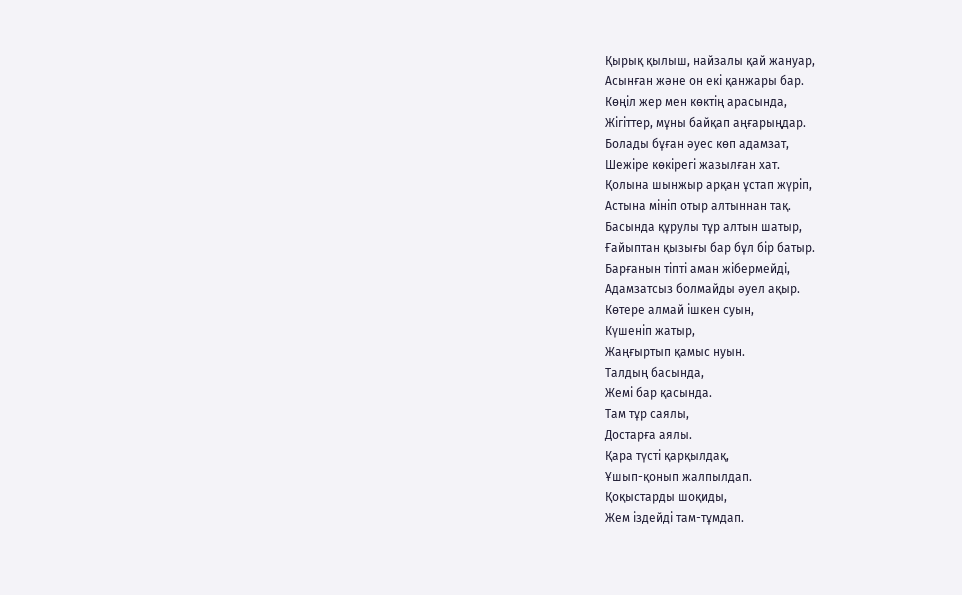Қырық қылыш, найзалы қай жануар,
Асынған және он екі қанжары бар.
Көңіл жер мен көктің арасында,
Жігіттер, мұны байқап аңғарыңдар.
Болады бұған әуес көп адамзат,
Шежіре көкірегі жазылған хат.
Қолына шынжыр арқан ұстап жүріп,
Астына мініп отыр алтыннан тақ.
Басында құрулы тұр алтын шатыр,
Ғайыптан қызығы бар бұл бір батыр.
Барғанын тіпті аман жібермейді,
Адамзатсыз болмайды әуел ақыр.
Көтере алмай iшкен суын,
Күшенiп жатыр,
Жаңғыртып қамыс нуын.
Талдың басында,
Жемi бар қасында.
Там тұр саялы,
Достарға аялы.
Қара түстi қарқылдақ,
Ұшып-қонып жалпылдап.
Қоқыстарды шоқиды,
Жем iздейдi там-тұмдап.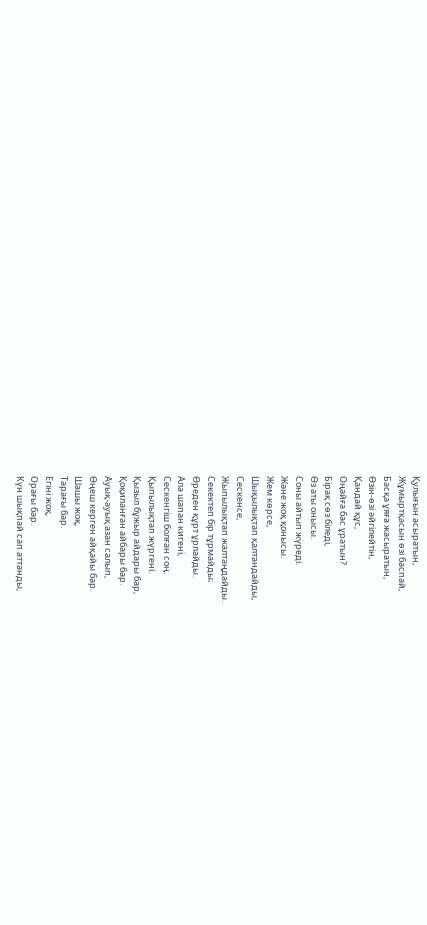Қулығын асыратын,
Жұмыртқасын өзi баспай,
Басқа ұяға жасыратын,
Өзiн-өзi әйгiлейтiн,
Қандай құс,
Оңайға бас ұратын?
Бiрақ сөз бiледi,
Өз аты онысы.
Соны айтып жүредi.
Және жоқ қонысы.
Жем көрсе,
Шықылықтап қалтандайды,
Сескенсе,
Жыпылықтап жалтаңдайды.
Секектеп бiр тұрмайды;
Өреден құрт ұрлайды.
Ала шапан кигенi,
Сескенгiш болған соң.
Қыпылықтап жүргенi.
Қызыл бұжыр айдары бар,
Қоқиланған айбары бар.
Ауық-ауық азан салып,
Өңеш керген айқайы бар.
Шашы жоқ,
Тарағы бар.
Егiнi жоқ,
Орағы бар.
Күн шықпай сап аттанды,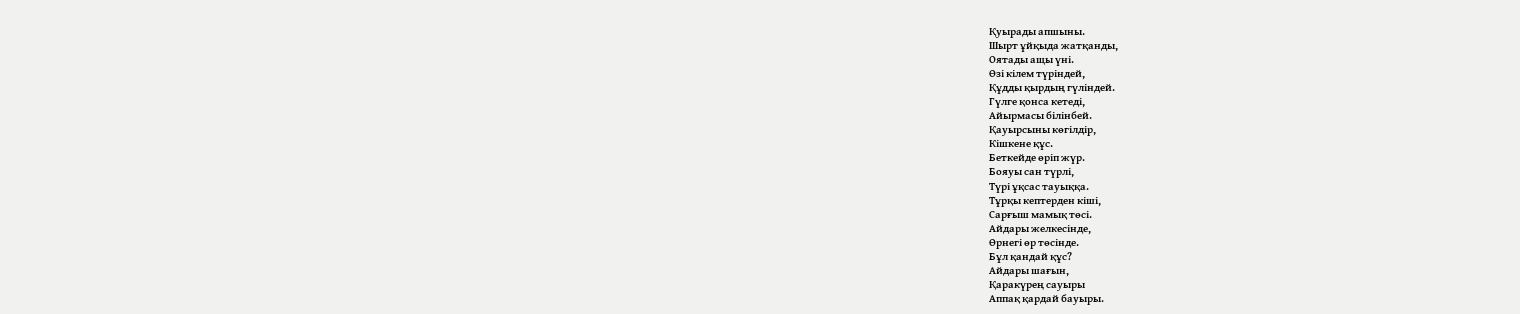Қуырады апшыны.
Шырт ұйқыда жатқанды,
Оятады ащы үнi.
Өзi кiлем түрiндей,
Құдды қырдың гүлiндей.
Гүлге қонса кетедi,
Айырмасы бiлiнбей.
Қауырсыны көгiлдiр,
Кiшкене құс.
Беткейде өрiп жүр.
Бояуы сан түрлi,
Түрi ұқсас тауыққа.
Тұрқы кептерден кiшi,
Сарғыш мамық төсi.
Айдары желкесiнде,
Өрнегi өр төсiнде.
Бұл қандай құс?
Айдары шағын,
Қаракүрең сауыры
Аппақ қардай бауыры.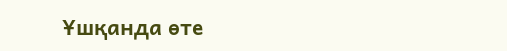Ұшқанда өте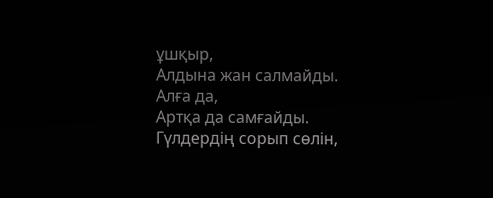ұшқыр,
Алдына жан салмайды.
Алға да,
Артқа да самғайды.
Гүлдердiң сорып сөлiн,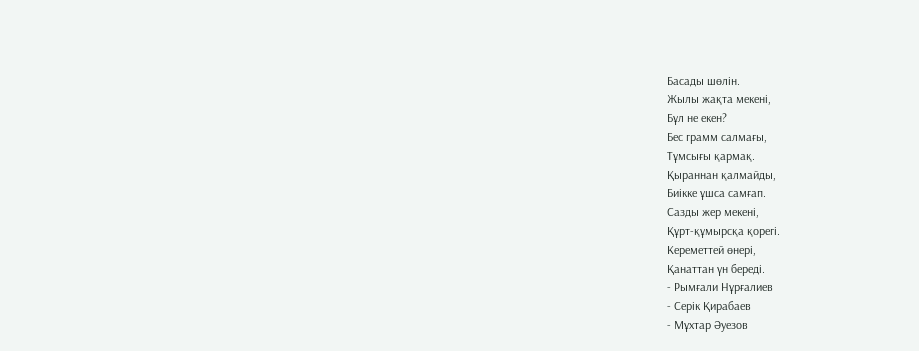Басады шөлiн.
Жылы жақта мекенi,
Бұл не екен?
Бес грамм салмағы,
Тұмсығы қармақ.
Қыраннан қалмайды,
Биiкке ұшса самғап.
Сазды жер мекенi,
Құрт-құмырсқа қорегi.
Кереметтей өнерi,
Қанаттан үн бередi.
- Рымғали Нұрғалиев
- Серік Қирабаев
- Мұхтар Әуезов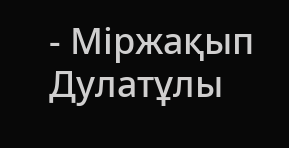- Міржақып Дулатұлы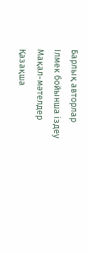Барлық авторлар
Ілмек бойынша іздеу
Мақал-мәтелдер
Қазақша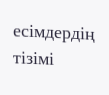есімдердің тізімі